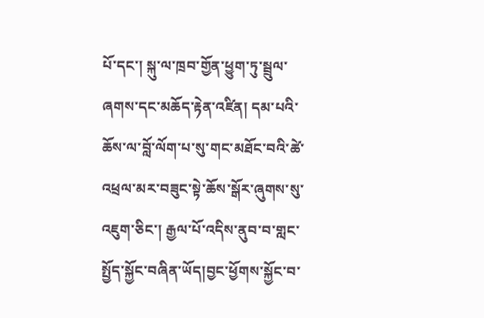པོ་དང་། སྐུ་ལ་ཁྲབ་གྱོན་ཕྱུག་ཏུ་སྦྲུལ་ཞགས་དང་མཆོད་རྟེན་འཛིན། དམ་པའི་ཆོས་ལ་བློ་ལོག་པ་སུ་གང་མཐོང་བའི་ཚེ་འཕྲལ་མར་བཟུང་སྟེ་ཆོས་སྒོར་ཞུགས་སུ་འཇུག་ཅིང་། རྒྱལ་པོ་འདིས་ནུབ་བ་གླང་སྤྱོད་སྐྱོང་བཞིན་ཡོད།བྱང་ཕྱོགས་སྐྱོང་བ་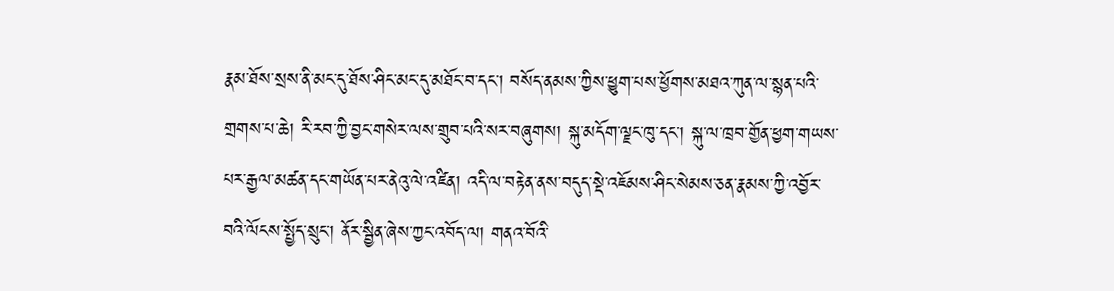རྣམ་ཐོས་སྲས་ནི་མང་དུ་ཐོས་ཤིང་མང་དུ་མཐོང་བ་དང་། བསོད་ནམས་ཀྱིས་ཕྱུག་པས་ཕྱོགས་མཐའ་ཀུན་ལ་སྙན་པའི་གྲགས་པ་ཆེ། རི་རབ་ཀྱི་བྱང་གསེར་ལས་གྲུབ་པའི་སར་བཞུགས། སྐུ་མདོག་ལྗང་ཁུ་དང་། སྐུ་ལ་ཁྲབ་གྱོན་ཕྱག་གཡས་པར་རྒྱལ་མཚན་དང་གཡོན་པར་ནེའུ་ལེ་འཛིན། འདི་ལ་བརྟེན་ནས་བདུད་སྡེ་འཇོམས་ཤིང་སེམས་ཅན་རྣམས་ཀྱི་འབྱོར་བའི་ལོངས་སྤྱོད་སྲུང་། ནོར་སྦྱིན་ཞེས་ཀྱང་འབོད་ལ། གནའ་བོའི་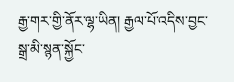རྒྱ་གར་གྱི་ནོར་ལྷ་ཡིན། རྒྱལ་པོ་འདིས་བྱང་སྒྲ་མི་སྙན་སྐྱོང་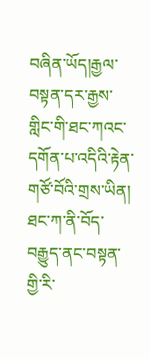བཞིན་ཡོད།རྒྱལ་བསྟན་དར་རྒྱས་གླིང་གི་ཐང་ཀའང་དགོན་པ་འདིའི་རྟེན་གཙོ་བོའི་གྲས་ཡིན། ཐང་ཀ་ནི་བོད་བརྒྱུད་ནང་བསྟན་གྱི་རི་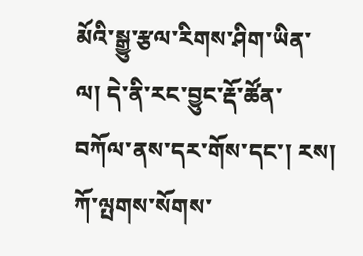མོའི་སྒྱུ་རྩལ་རིགས་ཤིག་ཡིན་ལ། དེ་ནི་རང་བྱུང་རྡོ་ཚོན་བཀོལ་ནས་དར་གོས་དང་། རས། ཀོ་ལྤགས་སོགས་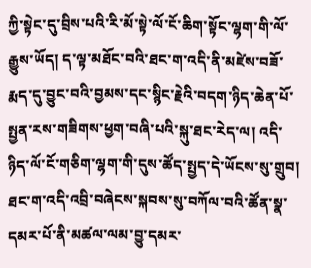ཀྱི་སྟེང་དུ་བྲིས་པའི་རི་མོ་སྟེ་ལོ་ངོ་ཆིག་སྟོང་ལྷག་གི་ལོ་རྒྱུས་ཡོད། ད་ལྟ་མཐོང་བའི་ཐང་ག་འདི་ནི་མཛེས་བཟོ་རྨད་དུ་བྱུང་བའི་བྱམས་དང་སྙིང་རྗེའི་བདག་ཉིད་ཆེན་པོ་སྤྱན་རས་གཟིགས་ཕྱག་བཞི་པའི་སྐུ་ཐང་རེད་ལ། འདི་ཉིད་ལོ་ངོ་གཅིག་ལྷག་གི་དུས་ཚོད་སྤྱད་དེ་ཡོངས་སུ་གྲུབ། ཐང་ག་འདི་འབྲི་བཞེངས་སྐབས་སུ་བཀོལ་བའི་ཚོན་སྣ་དམར་པོ་ནི་མཚལ་ལམ་བྱུ་དམར་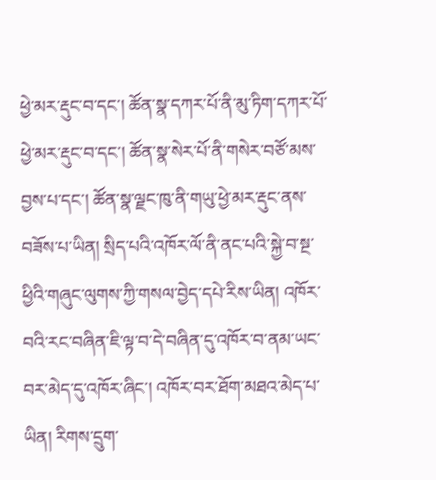ཕྱེ་མར་རྡུང་བ་དང་། ཚོན་སྣ་དཀར་པོ་ནི་མུ་ཏིག་དཀར་པོ་ཕྱེ་མར་རྡུང་བ་དང་། ཚོན་སྣ་སེར་པོ་ནི་གསེར་བཙོ་མས་བྱས་པ་དང་། ཚོན་སྣ་ལྗང་ཁུ་ནི་གཡུ་ཕྱེ་མར་རྡུང་ནས་བཟོས་པ་ཡིན། སྲིད་པའི་འཁོར་ལོ་ནི་ནང་པའི་སྐྱེ་བ་སྔ་ཕྱིའི་གཞུང་ལུགས་ཀྱི་གསལ་བྱེད་དཔེ་རིས་ཡིན། འཁོར་བའི་རང་བཞིན་ཇི་ལྟ་བ་དེ་བཞིན་དུ་འཁོར་བ་ནམ་ཡང་བར་མེད་དུ་འཁོར་ཞིང་། འཁོར་བར་ཐོག་མཐའ་མེད་པ་ཡིན། རིགས་དྲུག་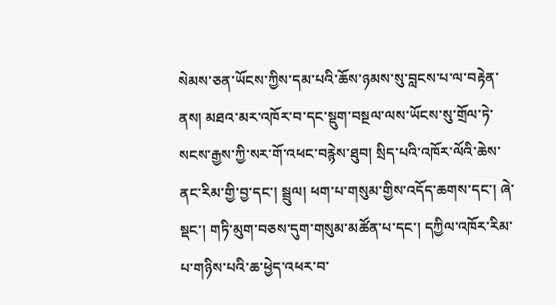སེམས་ཅན་ཡོངས་ཀྱིས་དམ་པའི་ཆོས་ཉམས་སུ་བླངས་པ་ལ་བརྟེན་ནས། མཐའ་མར་འཁོར་བ་དང་སྡུག་བསྔལ་ལས་ཡོངས་སུ་གྲོལ་ཏེ་སངས་རྒྱས་ཀྱི་སར་གོ་འཕང་བརྙེས་ཐུབ། སྲིད་པའི་འཁོར་ལོའི་ཆེས་ནང་རིམ་གྱི་བྱ་དང་། སྦྲུལ། ཕག་པ་གསུམ་གྱིས་འདོད་ཆགས་དང་། ཞེ་སྡང་། གཏི་མུག་བཅས་དུག་གསུམ་མཚོན་པ་དང་། དཀྱིལ་འཁོར་རིམ་པ་གཉིས་པའི་ཆ་ཕྱེད་འཕར་བ་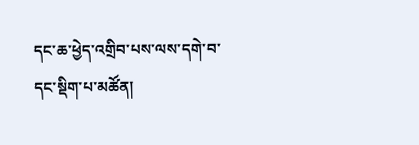དང་ཆ་ཕྱེད་འགྲིབ་པས་ལས་དགེ་བ་དང་སྡིག་པ་མཚོན།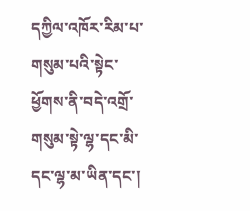དཀྱིལ་འཁོར་རིམ་པ་གསུམ་པའི་སྟེང་ཕྱོགས་ནི་བདེ་འགྲོ་གསུམ་སྟེ་ལྷ་དང་མི་དང་ལྷ་མ་ཡིན་དང་།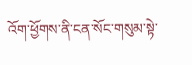འོག་ཕྱོགས་ནི་ངན་སོང་གསུམ་སྟེ་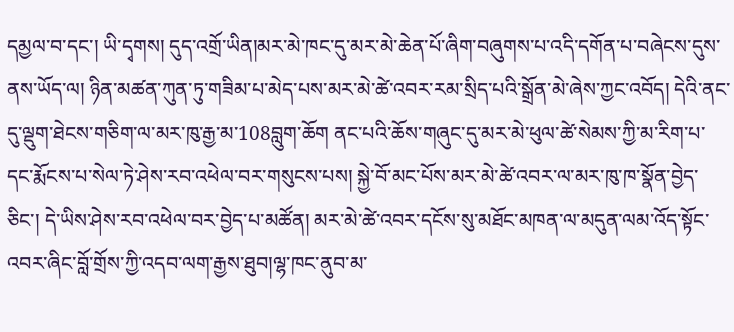དམྱལ་བ་དང་། ཡི་དྭགས། དུད་འགྲོ་ཡིན།མར་མེ་ཁང་དུ་མར་མེ་ཆེན་པོ་ཞིག་བཞུགས་པ་འདི་དགོན་པ་བཞེངས་དུས་ནས་ཡོད་ལ། ཉིན་མཚན་ཀུན་ཏུ་གཟིམ་པ་མེད་པས་མར་མེ་ཚེ་འབར་རམ་སྲིད་པའི་སྒྲོན་མེ་ཞེས་ཀྱང་འབོད། དེའི་ནང་དུ་ལྡུག་ཐེངས་གཅིག་ལ་མར་ཁུ་རྒྱ་མ་108བླུག་ཆོག ནང་པའི་ཆོས་གཞུང་དུ་མར་མེ་ཕུལ་ཚེ་སེམས་ཀྱི་མ་རིག་པ་དང་རྨོངས་པ་སེལ་ཏེ་ཤེས་རབ་འཕེལ་བར་གསུངས་པས། སྐྱེ་བོ་མང་པོས་མར་མེ་ཚེ་འབར་ལ་མར་ཁུ་ཁ་སྣོན་བྱེད་ཅིང་། དེ་ཡིས་ཤེས་རབ་འཕེལ་བར་བྱེད་པ་མཚོན། མར་མེ་ཚེ་འབར་དངོས་སུ་མཐོང་མཁན་ལ་མདུན་ལམ་འོད་སྟོང་འབར་ཞིང་བློ་གྲོས་ཀྱི་འདབ་ལག་རྒྱས་ཐུབ།ལྷ་ཁང་ནུབ་མ་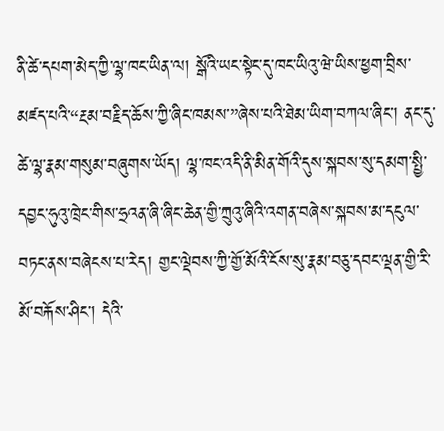ནི་ཚེ་དཔག་མེད་ཀྱི་ལྷ་ཁང་ཡིན་ལ། སྒོའི་ཡང་སྟེང་དུ་ཁང་ཡིའུ་ཝེ་ཡིས་ཕྱག་བྲིས་མཛད་པའི་“རྔམ་བརྗིད་ཆོས་ཀྱི་ཞིང་ཁམས་”ཞེས་པའི་ཐེམ་ཡིག་བཀལ་ཞིང་། ནང་དུ་ཚེ་ལྷ་རྣམ་གསུམ་བཞུགས་ཡོད། ལྷ་ཁང་འདི་ནི་མིན་གོའི་དུས་སྐབས་སུ་དམག་སྤྱི་དབྱང་ཧུའུ་ཁྲེང་གིས་ཧྲའན་ཞི་ཞིང་ཆེན་གྱི་ཀྲུའུ་ཞིའི་འགན་བཞེས་སྐབས་མ་དངུལ་བཏང་ནས་བཞེངས་པ་རེད། གྱང་ལྡེབས་ཀྱི་གྱོ་མོའི་ངོས་སུ་རྣམ་བཅུ་དབང་ལྡན་གྱི་རི་མོ་བརྐོས་ཤིང་། དེའི་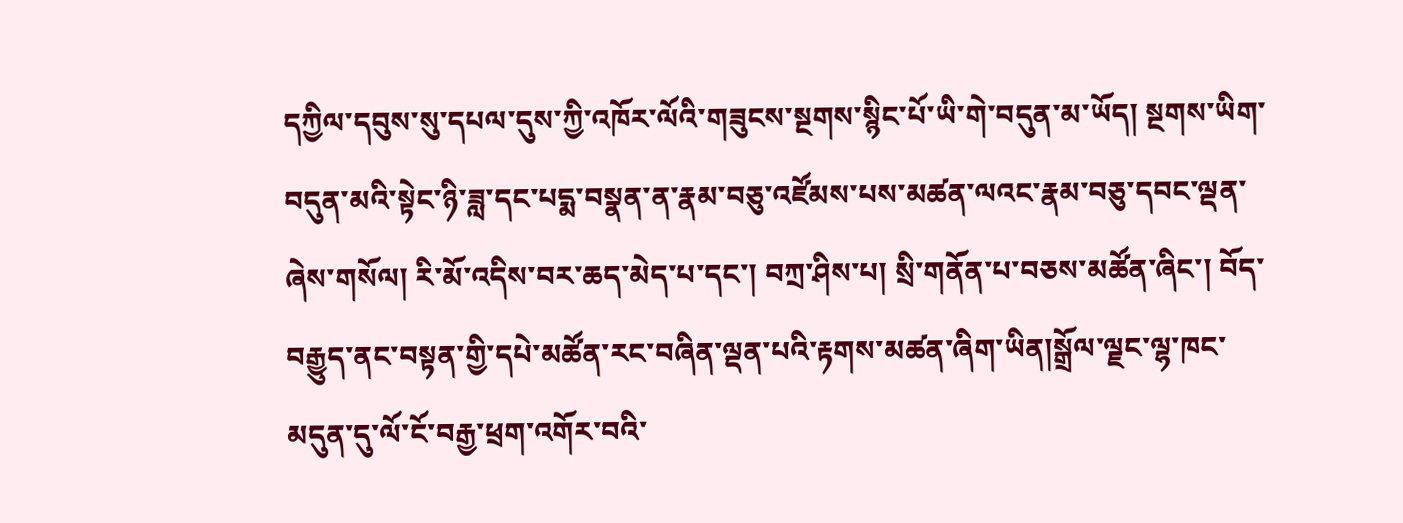དཀྱིལ་དབུས་སུ་དཔལ་དུས་ཀྱི་འཁོར་ལོའི་གཟུངས་སྔགས་སྙིང་པོ་ཡི་གེ་བདུན་མ་ཡོད། སྔགས་ཡིག་བདུན་མའི་སྟེང་ཉི་ཟླ་དང་པདྨ་བསྣན་ན་རྣམ་བཅུ་འཛོམས་པས་མཚན་ལའང་རྣམ་བཅུ་དབང་ལྡན་ཞེས་གསོལ། རི་མོ་འདིས་བར་ཆད་མེད་པ་དང་། བཀྲ་ཤིས་པ། སྲི་གནོན་པ་བཅས་མཚོན་ཞིང་། བོད་བརྒྱུད་ནང་བསྟན་གྱི་དཔེ་མཚོན་རང་བཞིན་ལྡན་པའི་རྟགས་མཚན་ཞིག་ཡིན།སྒྲོལ་ལྗང་ལྷ་ཁང་མདུན་དུ་ལོ་ངོ་བརྒྱ་ཕྲག་འགོར་བའི་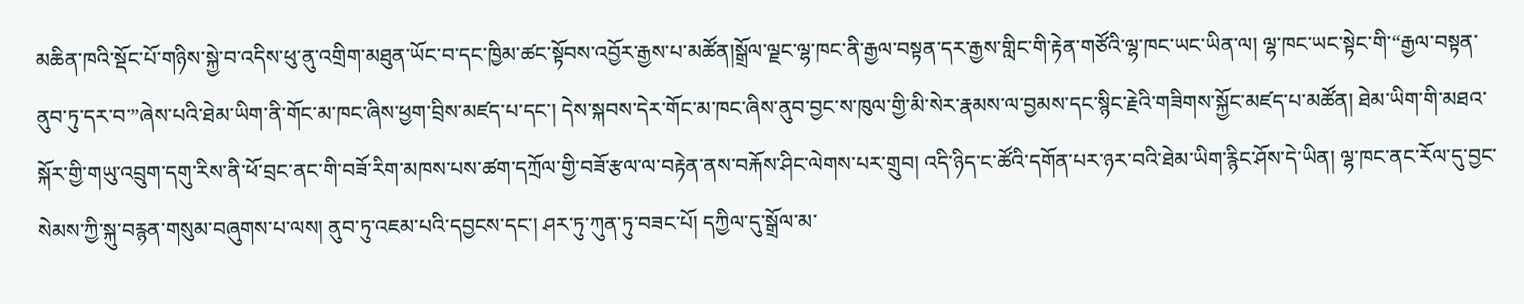མཆིན་ཁའི་སྡོང་པོ་གཉིས་སྐྱེ་བ་འདིས་ཕུ་ནུ་འགྲིག་མཐུན་ཡོང་བ་དང་ཁྱིམ་ཚང་སྟོབས་འབྱོར་རྒྱས་པ་མཚོན།སྒྲོལ་ལྗང་ལྷ་ཁང་ནི་རྒྱལ་བསྟན་དར་རྒྱས་གླིང་གི་རྟེན་གཙོའི་ལྷ་ཁང་ཡང་ཡིན་ལ། ལྷ་ཁང་ཡང་སྟེང་གི་“རྒྱལ་བསྟན་ནུབ་ཏུ་དར་བ་”ཞེས་པའི་ཐེམ་ཡིག་ནི་གོང་མ་ཁང་ཞིས་ཕྱག་བྲིས་མཛད་པ་དང་། དེས་སྐབས་དེར་གོང་མ་ཁང་ཞིས་ནུབ་བྱང་ས་ཁུལ་གྱི་མི་སེར་རྣམས་ལ་བྱམས་དང་སྙིང་རྗེའི་གཟིགས་སྐྱོང་མཛད་པ་མཚོན། ཐེམ་ཡིག་གི་མཐའ་སྐོར་གྱི་གཡུ་འབྲུག་དགུ་རིས་ནི་ཕོ་བྲང་ནང་གི་བཟོ་རིག་མཁས་པས་ཚག་དཀྲོལ་གྱི་བཟོ་རྩལ་ལ་བརྟེན་ནས་བརྐོས་ཤིང་ལེགས་པར་གྲུབ། འདི་ཉིད་ང་ཚོའི་དགོན་པར་ཉར་བའི་ཐེམ་ཡིག་རྙིང་ཤོས་དེ་ཡིན། ལྷ་ཁང་ནང་རོལ་དུ་བྱང་སེམས་ཀྱི་སྐུ་བརྙན་གསུམ་བཞུགས་པ་ལས། ནུབ་ཏུ་འཇམ་པའི་དབྱངས་དང་། ཤར་ཏུ་ཀུན་ཏུ་བཟང་པོ། དཀྱིལ་དུ་སྒྲོལ་མ་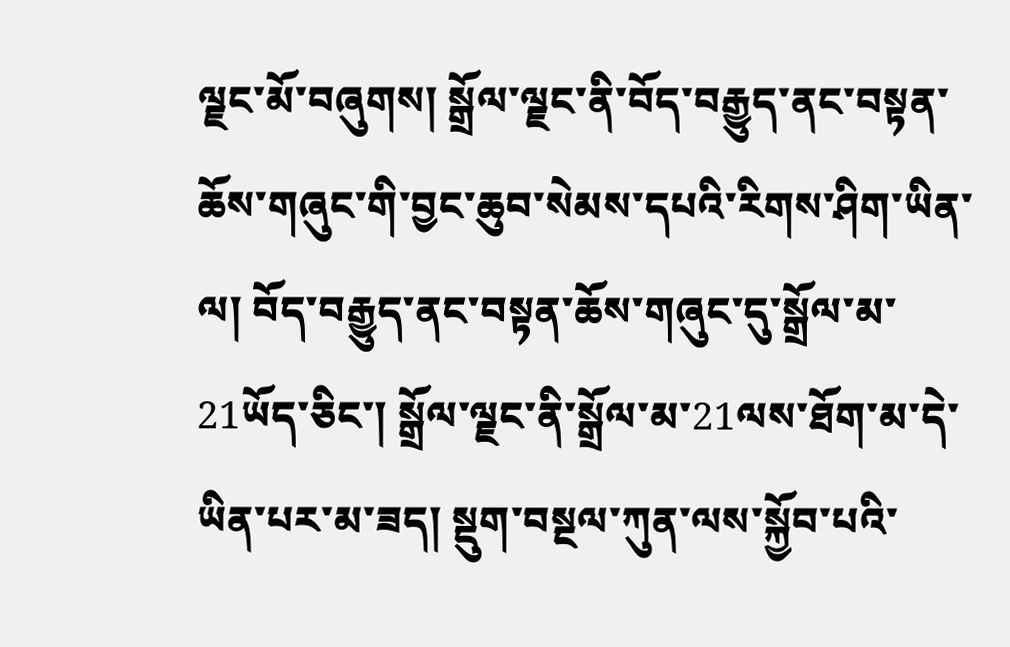ལྗང་མོ་བཞུགས། སྒྲོལ་ལྗང་ནི་བོད་བརྒྱུད་ནང་བསྟན་ཆོས་གཞུང་གི་བྱང་ཆུབ་སེམས་དཔའི་རིགས་ཤིག་ཡིན་ལ། བོད་བརྒྱུད་ནང་བསྟན་ཆོས་གཞུང་དུ་སྒྲོལ་མ་21ཡོད་ཅིང་། སྒྲོལ་ལྗང་ནི་སྒྲོལ་མ་21ལས་ཐོག་མ་དེ་ཡིན་པར་མ་ཟད། སྡུག་བསྔལ་ཀུན་ལས་སྐྱོབ་པའི་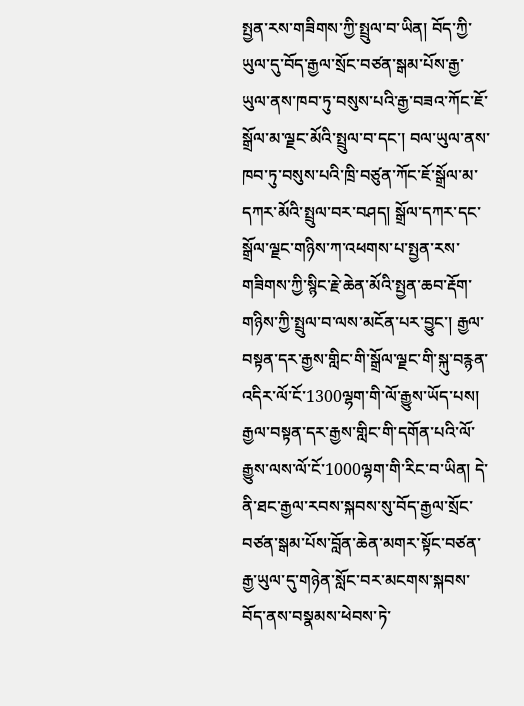སྤྱན་རས་གཟིགས་ཀྱི་སྤྲུལ་བ་ཡིན། བོད་ཀྱི་ཡུལ་དུ་བོད་རྒྱལ་སྲོང་བཙན་སྒམ་པོས་རྒྱ་ཡུལ་ནས་ཁབ་ཏུ་བསུས་པའི་རྒྱ་བཟའ་ཀོང་ཇོ་སྒྲོལ་མ་ལྗང་མོའི་སྤྲུལ་བ་དང་། བལ་ཡུལ་ནས་ཁབ་ཏུ་བསུས་པའི་ཁྲི་བཙུན་ཀོང་ཇོ་སྒྲོལ་མ་དཀར་མོའི་སྤྲུལ་བར་བཤད། སྒྲོལ་དཀར་དང་སྒྲོལ་ལྗང་གཉིས་ཀ་འཕགས་པ་སྤྱན་རས་གཟིགས་ཀྱི་སྙིང་རྗེ་ཆེན་མོའི་སྤྱན་ཆབ་རྡོག་གཉིས་ཀྱི་སྤྲུལ་བ་ལས་མངོན་པར་བྱུང་། རྒྱལ་བསྟན་དར་རྒྱས་གླིང་གི་སྒྲོལ་ལྗང་གི་སྐུ་བརྙན་འདིར་ལོ་ངོ་1300ལྷག་གི་ལོ་རྒྱུས་ཡོད་པས། རྒྱལ་བསྟན་དར་རྒྱས་གླིང་གི་དགོན་པའི་ལོ་རྒྱུས་ལས་ལོ་ངོ་1000ལྷག་གི་རིང་བ་ཡིན། དེ་ནི་ཐང་རྒྱལ་རབས་སྐབས་སུ་བོད་རྒྱལ་སྲོང་བཙན་སྒམ་པོས་བློན་ཆེན་མགར་སྟོང་བཙན་རྒྱ་ཡུལ་དུ་གཉེན་སློང་བར་མངགས་སྐབས་བོད་ནས་བསྣམས་ཕེབས་ཏེ་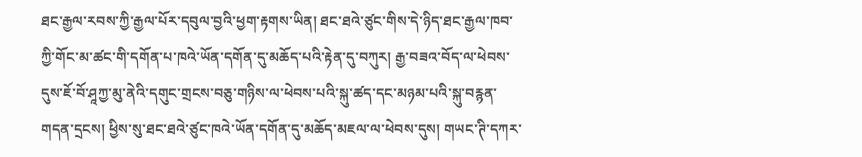ཐང་རྒྱལ་རབས་ཀྱི་རྒྱལ་པོར་དབུལ་བྱའི་ཕྱག་རྟགས་ཡིན། ཐང་ཐའེ་ཙུང་གིས་དེ་ཉིད་ཐང་རྒྱལ་ཁབ་ཀྱི་གོང་མ་ཚང་གི་དགོན་པ་ཁའེ་ཡོན་དགོན་དུ་མཆོད་པའི་རྟེན་དུ་བཀུར། རྒྱ་བཟའ་བོད་ལ་ཕེབས་དུས་ཇོ་བོ་ཤཱཀྱ་མུ་ནེའི་དགུང་གྲངས་བཅུ་གཉིས་ལ་ཕེབས་པའི་སྐུ་ཚད་དང་མཉམ་པའི་སྐུ་བརྙན་གདན་དྲངས། ཕྱིས་སུ་ཐང་ཐའེ་ཙུང་ཁའེ་ཡོན་དགོན་དུ་མཆོད་མཇལ་ལ་ཕེབས་དུས། གཡང་ཊི་དཀར་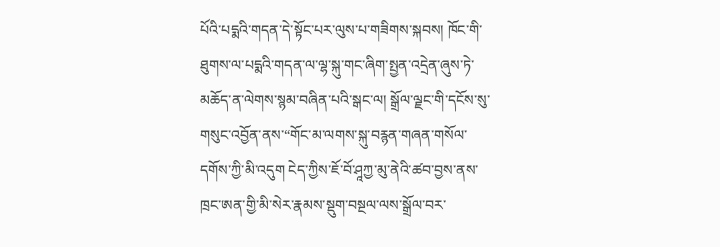པོའི་པདྨའི་གདན་དེ་སྟོང་པར་ལུས་པ་གཟིགས་སྐབས། ཁོང་གི་ཐུགས་ལ་པདྨའི་གདན་ལ་ལྷ་སྐུ་གང་ཞིག་སྤྱན་འདྲེན་ཞུས་ཏེ་མཆོད་ན་ལེགས་སྙམ་བཞིན་པའི་སྒང་ལ། སྒྲོལ་ལྗང་གི་དངོས་སུ་གསུང་འབྱོན་ནས་“གོང་མ་ལགས་སྐུ་བརྙན་གཞན་གསོལ་དགོས་ཀྱི་མི་འདུག ངེད་ཀྱིས་ཇོ་བོ་ཤཱཀྱ་མུ་ནེའི་ཚབ་བྱས་ནས་ཁྲང་ཨན་གྱི་མི་སེར་རྣམས་སྡུག་བསྔལ་ལས་སྒྲོལ་བར་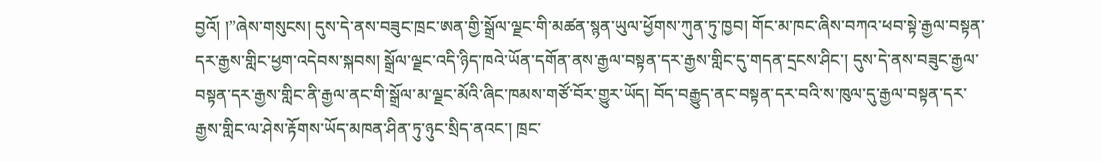བྱའོ། །”ཞེས་གསུངས། དུས་དེ་ནས་བཟུང་ཁྲང་ཨན་གྱི་སྒྲོལ་ལྗང་གི་མཚན་སྙན་ཡུལ་ཕྱོགས་ཀུན་ཏུ་ཁྱབ། གོང་མ་ཁང་ཞིས་བཀའ་ཕབ་སྟེ་རྒྱལ་བསྟན་དར་རྒྱས་གླིང་ཕྱག་འདེབས་སྐབས། སྒྲོལ་ལྗང་འདི་ཉིད་ཁའེ་ཡོན་དགོན་ནས་རྒྱལ་བསྟན་དར་རྒྱས་གླིང་དུ་གདན་དྲངས་ཤིང་། དུས་དེ་ནས་བཟུང་རྒྱལ་བསྟན་དར་རྒྱས་གླིང་ནི་རྒྱལ་ནང་གི་སྒྲོལ་མ་ལྗང་མོའི་ཞིང་ཁམས་གཙོ་བོར་གྱུར་ཡོད། བོད་བརྒྱུད་ནང་བསྟན་དར་བའི་ས་ཁུལ་དུ་རྒྱལ་བསྟན་དར་རྒྱས་གླིང་ལ་ཤེས་རྟོགས་ཡོད་མཁན་ཤིན་ཏུ་ཉུང་སྲིད་ནའང་། ཁྲང་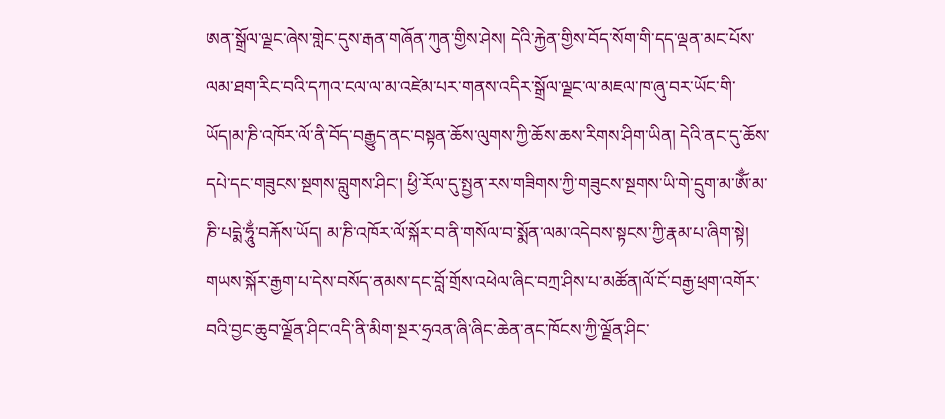ཨན་སྒྲོལ་ལྗང་ཞེས་གླེང་དུས་རྒན་གཞོན་ཀུན་གྱིས་ཤེས། དེའི་རྐྱེན་གྱིས་བོད་སོག་གི་དད་ལྡན་མང་པོས་ལམ་ཐག་རིང་བའི་དཀའ་ངལ་ལ་མ་འཛེམ་པར་གནས་འདིར་སྒྲོལ་ལྗང་ལ་མཇལ་ཁ་ཞུ་བར་ཡོང་གི་ཡོད།མ་ཎི་འཁོར་ལོ་ནི་བོད་བརྒྱུད་ནང་བསྟན་ཆོས་ལུགས་ཀྱི་ཆོས་ཆས་རིགས་ཤིག་ཡིན། དེའི་ནང་དུ་ཆོས་དཔེ་དང་གཟུངས་སྔགས་བླུགས་ཤིང་། ཕྱི་རོལ་དུ་སྤྱན་རས་གཟིགས་ཀྱི་གཟུངས་སྔགས་ཡི་གེ་དྲུག་མ་ཨོྂ་མ་ཎི་པདྨེ་ཧཱུྂ་བརྐོས་ཡོད། མ་ཎི་འཁོར་ལོ་སྐོར་བ་ནི་གསོལ་བ་སྨོན་ལམ་འདེབས་སྟངས་ཀྱི་རྣམ་པ་ཞིག་སྟེ། གཡས་སྐོར་རྒྱག་པ་དེས་བསོད་ནམས་དང་བློ་གྲོས་འཕེལ་ཞིང་བཀྲ་ཤིས་པ་མཚོན།ལོ་ངོ་བརྒྱ་ཕྲག་འགོར་བའི་བྱང་ཆུབ་ལྗོན་ཤིང་འདི་ནི་མིག་སྔར་ཧྲའན་ཞི་ཞིང་ཆེན་ནང་ཁོངས་ཀྱི་ལྗོན་ཤིང་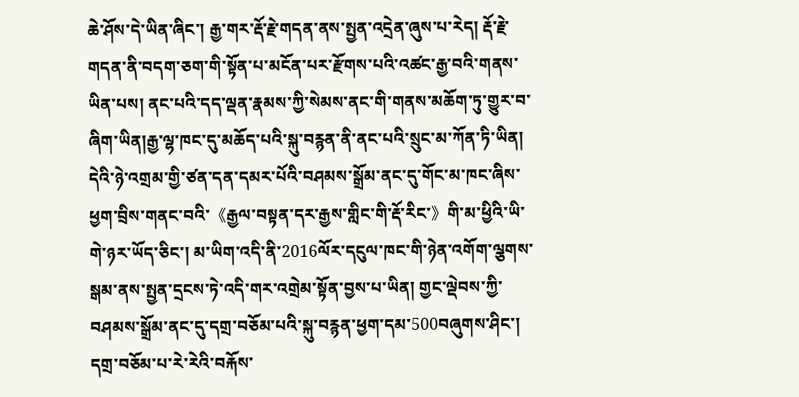ཆེ་ཤོས་དེ་ཡིན་ཞིང་། རྒྱ་གར་རྡོ་རྗེ་གདན་ནས་སྤྱན་འདྲེན་ཞུས་པ་རེད། རྡོ་རྗེ་གདན་ནི་བདག་ཅག་གི་སྟོན་པ་མངོན་པར་རྫོགས་པའི་འཚང་རྒྱ་བའི་གནས་ཡིན་པས། ནང་པའི་དད་ལྡན་རྣམས་ཀྱི་སེམས་ནང་གི་གནས་མཆོག་ཏུ་གྱུར་བ་ཞིག་ཡིན།རྒྱ་ལྷ་ཁང་དུ་མཆོད་པའི་སྐུ་བརྙན་ནི་ནང་པའི་སྲུང་མ་ཀོན་ཏི་ཡིན། དེའི་ཉེ་འགྲམ་གྱི་ཙན་དན་དམར་པོའི་བཤམས་སྒྲོམ་ནང་དུ་གོང་མ་ཁང་ཞིས་ཕྱག་བྲིས་གནང་བའི་《རྒྱལ་བསྟན་དར་རྒྱས་གླིང་གི་རྡོ་རིང་》གི་མ་ཕྱིའི་ཡི་གེ་ཉར་ཡོད་ཅིང་། མ་ཡིག་འདི་ནི་2016ལོར་དངུལ་ཁང་གི་ཉེན་འགོག་ལྕགས་སྒམ་ནས་སྤྱན་དྲངས་ཏེ་འདི་གར་འགྲེམ་སྟོན་བྱས་པ་ཡིན། གྱང་ལྡེབས་ཀྱི་བཤམས་སྒྲོམ་ནང་དུ་དགྲ་བཅོམ་པའི་སྐུ་བརྙན་ཕྱག་དམ་500བཞུགས་ཤིང་། དགྲ་བཅོམ་པ་རེ་རེའི་བརྐོས་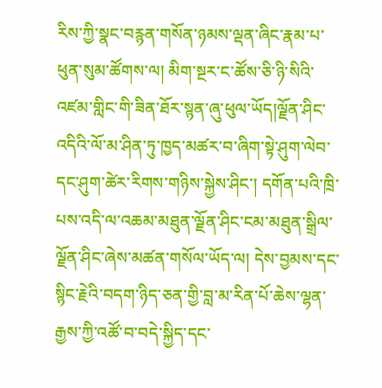རིས་ཀྱི་སྣང་བརྙན་གསོན་ཉམས་ལྡན་ཞིང་རྣམ་པ་ཕུན་སུམ་ཚོགས་ལ། མིག་སྔར་ང་ཚོས་ཅི་ཉི་སིའི་འཛམ་གླིང་གི་ཟིན་ཐོར་སྙན་ཞུ་ཕུལ་ཡོད།ལྗོན་ཤིང་འདིའི་ལོ་མ་ཤིན་ཏུ་ཁྱད་མཚར་བ་ཞིག་སྟེ་ཤུག་ལེབ་དང་ཤུག་ཚེར་རིགས་གཉིས་སྐྱེས་ཤིང་། དགོན་པའི་ཁྲི་པས་འདི་ལ་འཆམ་མཐུན་ལྗོན་ཤིང་ངམ་མཐུན་སྒྲིལ་ལྗོན་ཤིང་ཞེས་མཚན་གསོལ་ཡོད་ལ། དེས་བྱམས་དང་སྙིང་རྗེའི་བདག་ཉིད་ཅན་གྱི་བླ་མ་རིན་པོ་ཆེས་ལྷན་རྒྱས་ཀྱི་འཚོ་བ་བདེ་སྐྱིད་དང་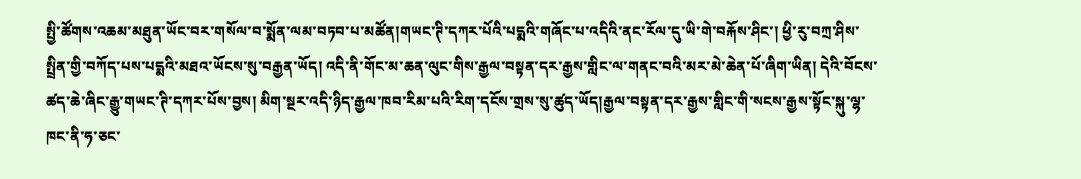སྤྱི་ཚོགས་འཆམ་མཐུན་ཡོང་བར་གསོལ་བ་སྨོན་ལམ་བཏབ་པ་མཚོན།གཡང་ཊི་དཀར་པོའི་པདྨའི་གཞོང་པ་འདིའི་ནང་རོལ་དུ་ཡི་གེ་བརྐོས་ཤིང་། ཕྱི་རུ་བཀྲ་ཤིས་སྤྲིན་གྱི་བཀོད་པས་པདྨའི་མཐའ་ཡོངས་སུ་བརྒྱན་ཡོད། འདི་ནི་གོང་མ་ཆན་ལུང་གིས་རྒྱལ་བསྟན་དར་རྒྱས་གླིང་ལ་གནང་བའི་མར་མེ་ཆེན་པོ་ཞིག་ཡིན། དེའི་བོངས་ཚད་ཆེ་ཞིང་རྒྱུ་གཡང་ཊི་དཀར་པོས་བྱས། མིག་སྔར་འདི་ཉིད་རྒྱལ་ཁབ་རིམ་པའི་རིག་དངོས་གྲས་སུ་ཚུད་ཡོད།རྒྱལ་བསྟན་དར་རྒྱས་གླིང་གི་སངས་རྒྱས་སྟོང་སྐུ་ལྷ་ཁང་ནི་ཧ་ཅང་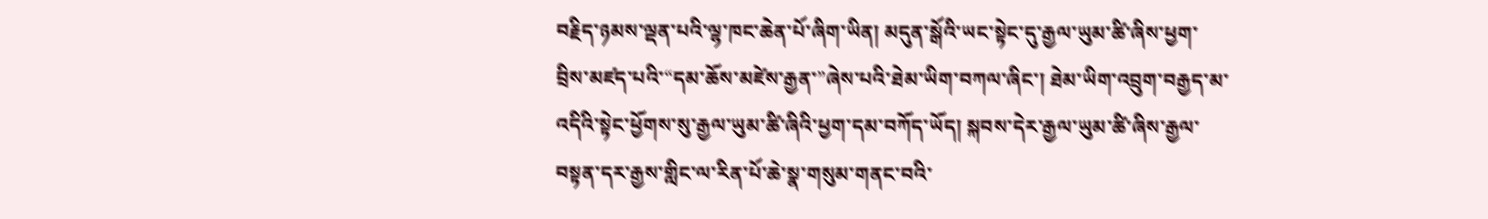བརྗིད་ཉམས་ལྡན་པའི་ལྷ་ཁང་ཆེན་པོ་ཞིག་ཡིན། མདུན་སྒོའི་ཡང་སྟེང་དུ་རྒྱལ་ཡུམ་ཚི་ཞིས་ཕྱག་བྲིས་མཛད་པའི་“དམ་ཆོས་མཛེས་རྒྱན་”ཞེས་པའི་ཐེམ་ཡིག་བཀལ་ཞིང་། ཐེམ་ཡིག་འབྲུག་བརྒྱད་མ་འདིའི་སྟེང་ཕྱོགས་སུ་རྒྱལ་ཡུམ་ཚི་ཞིའི་ཕྱག་དམ་བཀོད་ཡོད། སྐབས་དེར་རྒྱལ་ཡུམ་ཚི་ཞིས་རྒྱལ་བསྟན་དར་རྒྱས་གླིང་ལ་རིན་པོ་ཆེ་སྣ་གསུམ་གནང་བའི་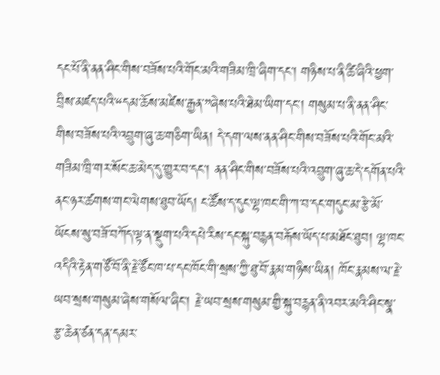དང་པོ་ནི་ནན་ཤིང་གིས་བཟོས་པའི་གོང་མའི་གཟིམ་ཁྲི་ཞིག་དང་། གཉིས་པ་ནི་ཚི་ཞིའི་ཕྱག་བྲིས་མཛད་པའི་“དམ་ཆོས་མཛེས་རྒྱན་”ཞེས་པའི་ཐེམ་ཡིག་དང་། གསུམ་པ་ནི་ནན་ཤིང་གིས་བཟོས་པའི་འབྲུག་ཞུ་ཆ་གཅིག་ཡིན། དེ་དག་ལས་ནན་ཤིང་གིས་བཟོས་པའི་གོང་མའི་གཟིམ་ཁྲི་གར་སོང་ཆ་མེད་དུ་གྱུར་བ་དང་། ནན་ཤིང་གིས་བཟོས་པའི་འབྲུག་ཞུ་ཆ་དེ་དགོན་པའི་ནང་ཉར་ཚགས་གང་ལེགས་ཐུབ་ཡོད། ང་ཚོས་ད་དུང་ལྷ་ཁང་གི་ཀ་བ་དང་གདུང་མ་རྩེ་མོ་ཡོངས་སུ་བཟོ་བཀོད་ལྟ་ན་སྡུག་པའི་དཔེ་རིས་དང་སྐུ་བརྙན་བརྐོས་ཡོད་པ་མཐོང་ཐུབ། ལྷ་ཁང་འདིའི་རྟེན་གཙོ་བོ་ནི་རྗེ་ཙོང་ཁ་པ་དང་ཁོང་གི་སྲས་ཀྱི་ཐུ་བོ་རྣམ་གཉིས་ཡིན། ཁོང་རྣམས་ལ་རྗེ་ཡབ་སྲས་གསུམ་ཞེས་གསོལ་ཞིང་། རྗེ་ཡབ་སྲས་གསུམ་གྱི་སྐུ་བརྙན་ནི་འབར་མའི་ཤིང་སྣ་རྩ་ཆེན་ཙན་དན་དམར་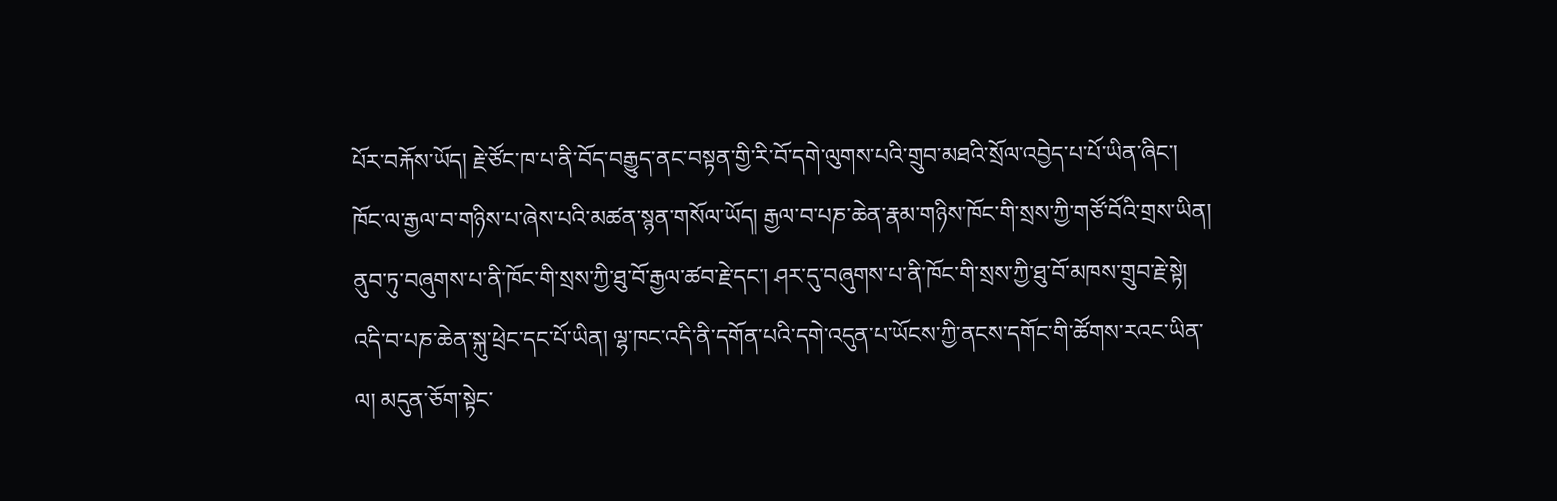པོར་བརྐོས་ཡོད། རྗེ་ཙོང་ཁ་པ་ནི་བོད་བརྒྱུད་ནང་བསྟན་གྱི་རི་བོ་དགེ་ལུགས་པའི་གྲུབ་མཐའི་སྲོལ་འབྱེད་པ་པོ་ཡིན་ཞིང་། ཁོང་ལ་རྒྱལ་བ་གཉིས་པ་ཞེས་པའི་མཚན་སྙན་གསོལ་ཡོད། རྒྱལ་བ་པཎ་ཆེན་རྣམ་གཉིས་ཁོང་གི་སྲས་ཀྱི་གཙོ་བོའི་གྲས་ཡིན། ནུབ་ཏུ་བཞུགས་པ་ནི་ཁོང་གི་སྲས་ཀྱི་ཐུ་བོ་རྒྱལ་ཚབ་རྗེ་དང་། ཤར་དུ་བཞུགས་པ་ནི་ཁོང་གི་སྲས་ཀྱི་ཐུ་བོ་མཁས་གྲུབ་རྗེ་སྟེ། འདི་བ་པཎ་ཆེན་སྐུ་ཕྲེང་དང་པོ་ཡིན། ལྷ་ཁང་འདི་ནི་དགོན་པའི་དགེ་འདུན་པ་ཡོངས་ཀྱི་ནངས་དགོང་གི་ཚོགས་རའང་ཡིན་ལ། མདུན་ཅོག་སྟེང་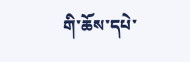གི་ཆོས་དཔེ་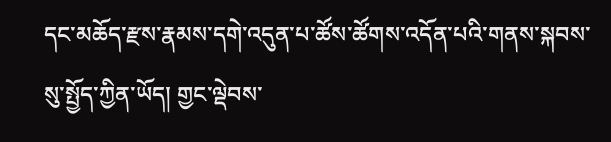དང་མཆོད་རྫས་རྣམས་དགེ་འདུན་པ་ཚོས་ཚོགས་འདོན་པའི་གནས་སྐབས་སུ་སྤྱོད་ཀྱིན་ཡོད། གྱང་ལྡེབས་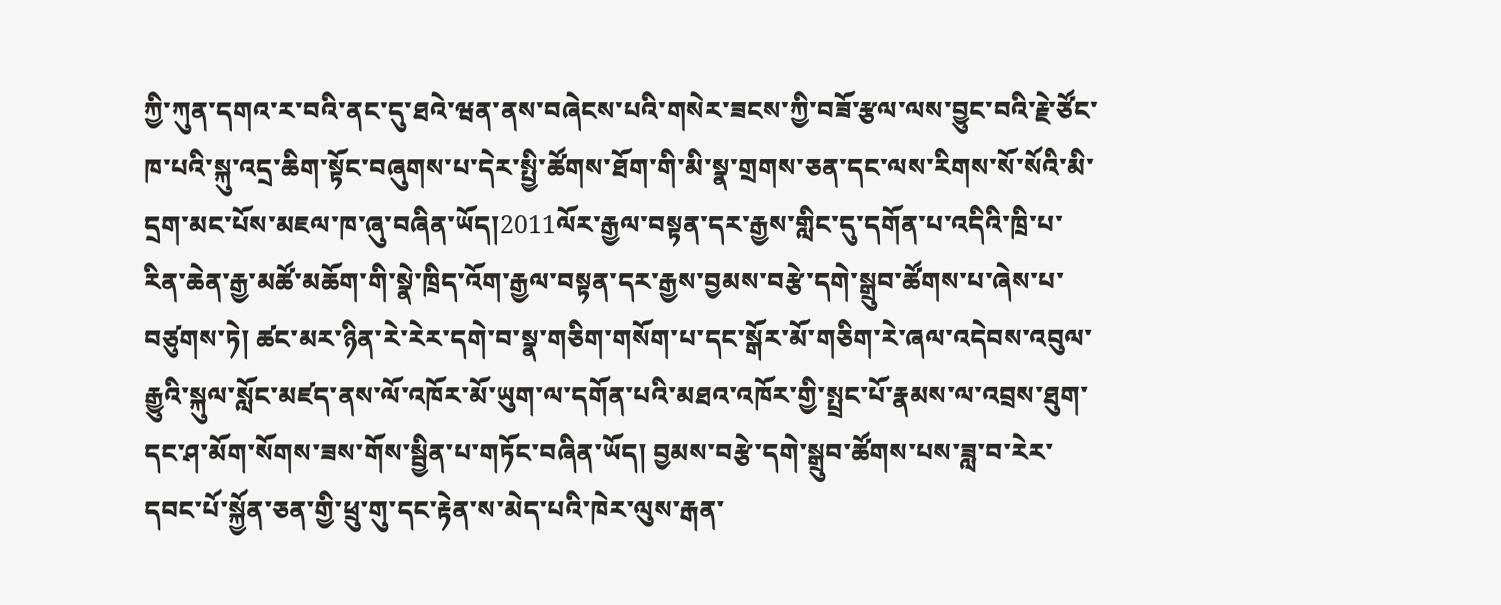ཀྱི་ཀུན་དགའ་ར་བའི་ནང་དུ་ཐའེ་ཝན་ནས་བཞེངས་པའི་གསེར་ཟངས་ཀྱི་བཟོ་རྩལ་ལས་བྱུང་བའི་རྗེ་ཙོང་ཁ་པའི་སྐུ་འདྲ་ཆིག་སྟོང་བཞུགས་པ་དེར་སྤྱི་ཚོགས་ཐོག་གི་མི་སྣ་གྲགས་ཅན་དང་ལས་རིགས་སོ་སོའི་མི་དྲག་མང་པོས་མཇལ་ཁ་ཞུ་བཞིན་ཡོད།2011ལོར་རྒྱལ་བསྟན་དར་རྒྱས་གླིང་དུ་དགོན་པ་འདིའི་ཁྲི་པ་རིན་ཆེན་རྒྱ་མཚོ་མཆོག་གི་སྣེ་ཁྲིད་འོག་རྒྱལ་བསྟན་དར་རྒྱས་བྱམས་བརྩེ་དགེ་སྒྲུབ་ཚོགས་པ་ཞེས་པ་བཙུགས་ཏེ། ཚང་མར་ཉིན་རེ་རེར་དགེ་བ་སྣ་གཅིག་གསོག་པ་དང་སྒོར་མོ་གཅིག་རེ་ཞལ་འདེབས་འབུལ་རྒྱུའི་སྐུལ་སློང་མཛད་ནས་ལོ་འཁོར་མོ་ཡུག་ལ་དགོན་པའི་མཐའ་འཁོར་གྱི་སྤྲང་པོ་རྣམས་ལ་འབྲས་ཐུག་དང་ཤ་མོག་སོགས་ཟས་གོས་སྦྱིན་པ་གཏོང་བཞིན་ཡོད། བྱམས་བརྩེ་དགེ་སྒྲུབ་ཚོགས་པས་ཟླ་བ་རེར་དབང་པོ་སྐྱོན་ཅན་གྱི་ཕྲུ་གུ་དང་རྟེན་ས་མེད་པའི་ཁེར་ལུས་རྒན་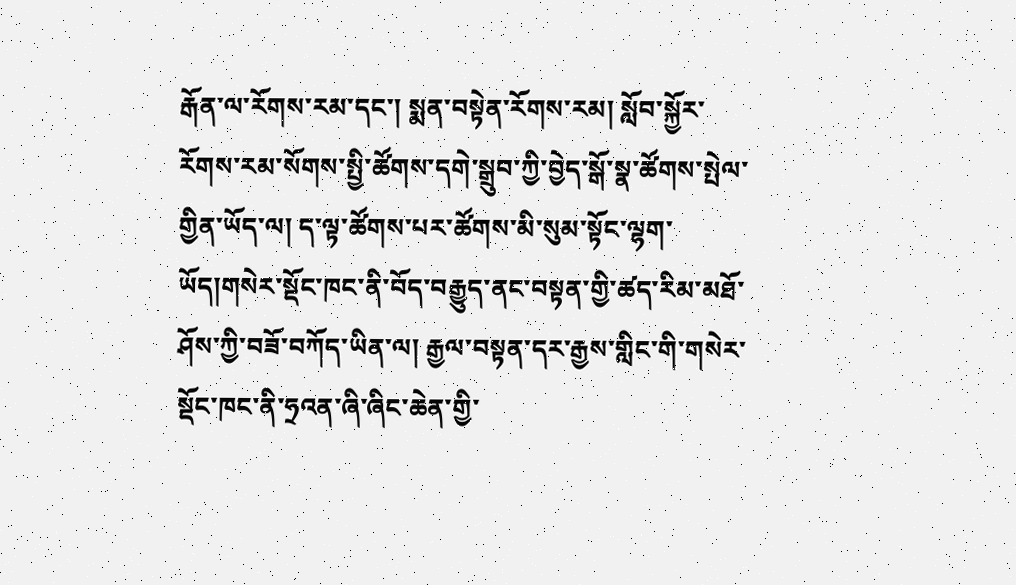རྒོན་ལ་རོགས་རམ་དང་། སྨན་བསྟེན་རོགས་རམ། སློབ་སྐྱོར་རོགས་རམ་སོགས་སྤྱི་ཚོགས་དགེ་སྒྲུབ་ཀྱི་བྱེད་སྒོ་སྣ་ཚོགས་སྤེལ་གྱིན་ཡོད་ལ། ད་ལྟ་ཚོགས་པར་ཚོགས་མི་སུམ་སྟོང་ལྷག་ཡོད།གསེར་སྡོང་ཁང་ནི་བོད་བརྒྱུད་ནང་བསྟན་གྱི་ཚད་རིམ་མཐོ་ཤོས་ཀྱི་བཟོ་བཀོད་ཡིན་ལ། རྒྱལ་བསྟན་དར་རྒྱས་གླིང་གི་གསེར་སྡོང་ཁང་ནི་ཧྲའན་ཞི་ཞིང་ཆེན་གྱི་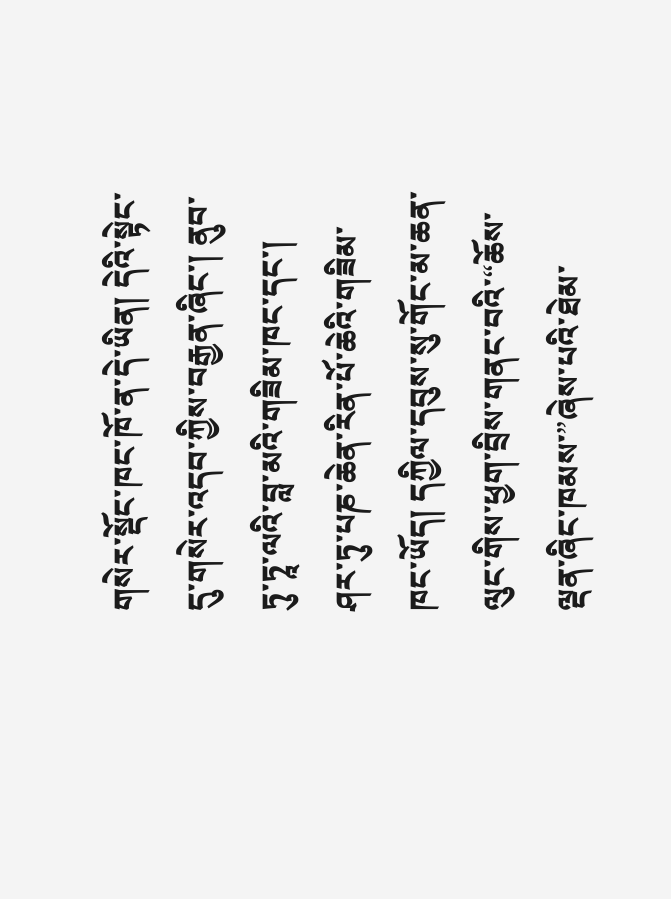གསེར་སྡོང་ཁང་ཁོ་ན་དེ་ཡིན། དེའི་སྟེང་དུ་གསེར་འདབ་ཀྱིས་བརྒྱན་ཞིང་། ནུབ་ཏུ་ཏཱ་ལའི་བླ་མའི་གཟིམ་ཁང་དང་། ཤར་ཏུ་པཎ་ཆེན་རིན་པོ་ཆེའི་གཟིམ་ཁང་ཡོད། དཀྱིལ་དབུས་སུ་གོང་མ་ཆན་ལུང་གིས་ཕྱག་བྲིས་གནང་བའི་“ཆོས་ལྡན་ཞིང་ཁམས་”ཞེས་པའི་ཐེམ་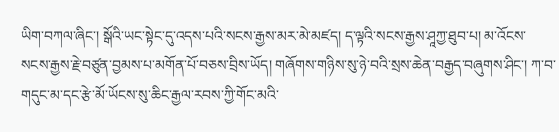ཡིག་བཀལ་ཞིང་། སྒོའི་ཡང་སྟེང་དུ་འདས་པའི་སངས་རྒྱས་མར་མེ་མཛད། ད་ལྟའི་སངས་རྒྱས་ཤཱཀྱ་ཐུབ་པ། མ་འོངས་སངས་རྒྱས་རྗེ་བཙུན་བྱམས་པ་མགོན་པོ་བཅས་བྲིས་ཡོད། གཞོགས་གཉིས་སུ་ཉེ་བའི་སྲས་ཆེན་བརྒྱད་བཞུགས་ཤིང་། ཀ་བ་གདུང་མ་དང་རྩེ་མོ་ཡོངས་སུ་ཆིང་རྒྱལ་རབས་ཀྱི་གོང་མའི་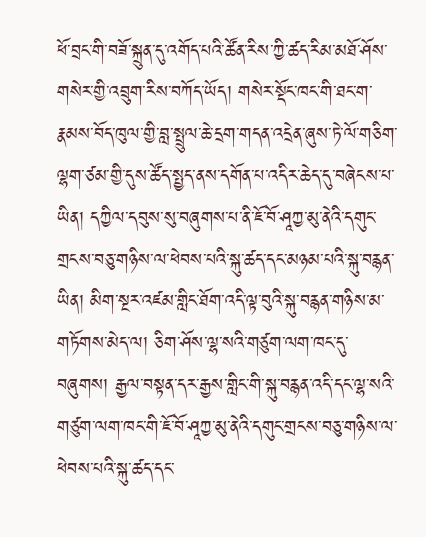ཕོ་བྲང་གི་བཟོ་སྐྲུན་དུ་འགོད་པའི་ཚོན་རིས་ཀྱི་ཚད་རིམ་མཐོ་ཤོས་གསེར་གྱི་འབྲུག་རིས་བཀོད་ཡོད། གསེར་སྡོང་ཁང་གི་ཐང་ག་རྣམས་བོད་ཁུལ་གྱི་བླ་སྤྲུལ་ཆེ་དྲག་གདན་འདྲེན་ཞུས་ཏེ་ལོ་གཅིག་ལྷག་ཙམ་གྱི་དུས་ཚོད་སྤྱད་ནས་དགོན་པ་འདིར་ཆེད་དུ་བཞེངས་པ་ཡིན། དཀྱིལ་དབུས་སུ་བཞུགས་པ་ནི་ཇོ་བོ་ཤཱཀྱ་མུ་ནེའི་དགུང་གྲངས་བཅུ་གཉིས་ལ་ཕེབས་པའི་སྐུ་ཚད་དང་མཉམ་པའི་སྐུ་བརྙན་ཡིན། མིག་སྔར་འཛམ་གླིང་ཐོག་འདི་ལྟ་བུའི་སྐུ་བརྙན་གཉིས་མ་གཏོགས་མེད་ལ། ཅིག་ཤོས་ལྷ་སའི་གཙུག་ལག་ཁང་དུ་བཞུགས། རྒྱལ་བསྟན་དར་རྒྱས་གླིང་གི་སྐུ་བརྙན་འདི་དང་ལྷ་སའི་གཙུག་ལག་ཁང་གི་ཇོ་བོ་ཤཱཀྱ་མུ་ནེའི་དགུང་གྲངས་བཅུ་གཉིས་ལ་ཕེབས་པའི་སྐུ་ཚད་དང་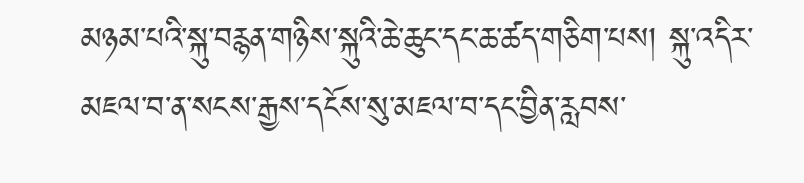མཉམ་པའི་སྐུ་བརྙན་གཉིས་སྐུའི་ཆེ་ཆུང་དང་ཆ་ཚད་གཅིག་པས། སྐུ་འདིར་མཇལ་བ་ན་སངས་རྒྱས་དངོས་སུ་མཇལ་བ་དང་བྱིན་རླབས་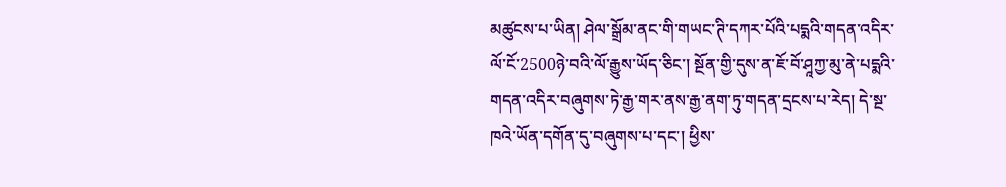མཚུངས་པ་ཡིན། ཤེལ་སྒྲོམ་ནང་གི་གཡང་ཊི་དཀར་པོའི་པདྨའི་གདན་འདིར་ལོ་ངོ་2500ཉེ་བའི་ལོ་རྒྱུས་ཡོད་ཅིང་། སྔོན་གྱི་དུས་ན་ཇོ་བོ་ཤཱཀྱ་མུ་ནེ་པདྨའི་གདན་འདིར་བཞུགས་ཏེ་རྒྱ་གར་ནས་རྒྱ་ནག་ཏུ་གདན་དྲངས་པ་རེད། དེ་སྔ་ཁའེ་ཡོན་དགོན་དུ་བཞུགས་པ་དང་། ཕྱིས་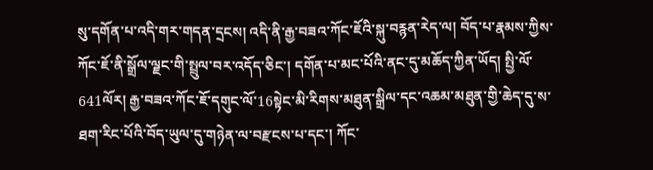སུ་དགོན་པ་འདི་གར་གདན་དྲངས། འདི་ནི་རྒྱ་བཟའ་ཀོང་ཇོའི་སྐུ་བརྙན་རེད་ལ། བོད་པ་རྣམས་ཀྱིས་ཀོང་ཇོ་ནི་སྒྲོལ་ལྗང་གི་སྤྲུལ་བར་འདོད་ཅིང་། དགོན་པ་མང་པོའི་ནང་དུ་མཆོད་ཀྱིན་ཡོད། སྤྱི་ལོ་641ལོར། རྒྱ་བཟའ་ཀོང་ཇོ་དགུང་ལོ་16སྟེང་མི་རིགས་མཐུན་སྒྲིལ་དང་འཆམ་མཐུན་གྱི་ཆེད་དུ་ས་ཐག་རིང་པོའི་བོད་ཡུལ་དུ་གཉེན་ལ་བརྫངས་པ་དང་། ཀོང་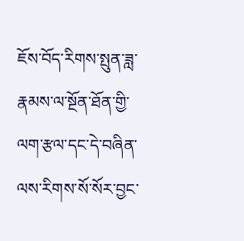ཇོས་བོད་རིགས་སྤུན་ཟླ་རྣམས་ལ་སྔོན་ཐོན་གྱི་ལག་རྩལ་དང་དེ་བཞིན་ལས་རིགས་སོ་སོར་བྱང་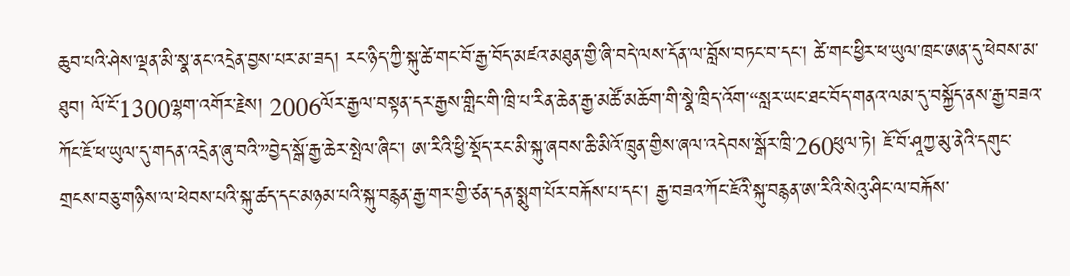ཆུབ་པའི་ཤེས་ལྡན་མི་སྣ་ནང་འདྲེན་བྱས་པར་མ་ཟད། རང་ཉིད་ཀྱི་སྐུ་ཚེ་གང་བོ་རྒྱ་བོད་མཛའ་མཐུན་གྱི་ཞི་བདེ་ལས་དོན་ལ་བློས་བཏང་བ་དང་། ཚེ་གང་ཕྱིར་ཕ་ཡུལ་ཁྲང་ཨན་དུ་ཕེབས་མ་ཐུབ། ལོ་ངོ་1300ལྷག་འགོར་རྗེས། 2006ལོར་རྒྱལ་བསྟན་དར་རྒྱས་གླིང་གི་ཁྲི་པ་རིན་ཆེན་རྒྱ་མཚོ་མཆོག་གི་སྣེ་ཁྲིད་འོག་“སླར་ཡང་ཐང་བོད་གནའ་ལམ་དུ་བསྐྱོད་ནས་རྒྱ་བཟའ་ཀོང་ཇོ་ཕ་ཡུལ་དུ་གདན་འདྲེན་ཞུ་བའི་”བྱེད་སྒོ་རྒྱ་ཆེར་སྤེལ་ཞིང་། ཨ་རིའི་ཕྱི་སྡོད་རང་མི་སྐུ་ཞབས་ཆི་མིའོ་ཁྲུན་གྱིས་ཞལ་འདེབས་སྒོར་ཁྲི་260ཕུལ་ཏེ། ཇོ་བོ་ཤཱཀྱ་མུ་ནེའི་དགུང་གྲངས་བཅུ་གཉིས་ལ་ཕེབས་པའི་སྐུ་ཚད་དང་མཉམ་པའི་སྐུ་བརྙན་རྒྱ་གར་གྱི་ཙན་དན་སྨུག་པོར་བརྐོས་པ་དང་། རྒྱ་བཟའ་ཀོང་ཇོའི་སྐུ་བརྙན་ཨ་རིའི་སེའུ་ཤིང་ལ་བརྐོས་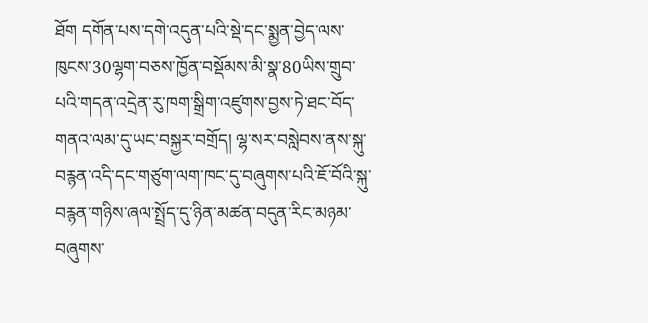ཐོག དགོན་པས་དགེ་འདུན་པའི་སྡེ་དང་སྨྱན་བྱེད་ལས་ཁུངས་30ལྷག་བཅས་ཁྱོན་བསྡོམས་མི་སྣ་80ཡིས་གྲུབ་པའི་གདན་འདྲེན་རུ་ཁག་སྒྲིག་འཛུགས་བྱས་ཏེ་ཐང་བོད་གནའ་ལམ་དུ་ཡང་བསྐྱར་བགྲོད། ལྷ་སར་བསླེབས་ནས་སྐུ་བརྙན་འདི་དང་གཙུག་ལག་ཁང་དུ་བཞུགས་པའི་ཇོ་བོའི་སྐུ་བརྙན་གཉིས་ཞལ་སྤྲོད་དུ་ཉིན་མཚན་བདུན་རིང་མཉམ་བཞུགས་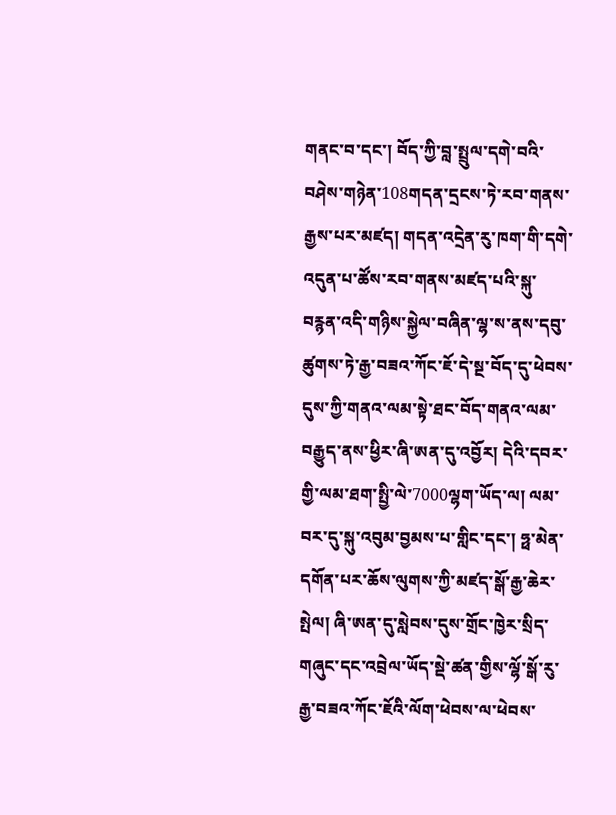གནང་བ་དང་། བོད་ཀྱི་བླ་སྤྲུལ་དགེ་བའི་བཤེས་གཉེན་108གདན་དྲངས་ཏེ་རབ་གནས་རྒྱས་པར་མཛད། གདན་འདྲེན་རུ་ཁག་གི་དགེ་འདུན་པ་ཚོས་རབ་གནས་མཛད་པའི་སྐུ་བརྙན་འདི་གཉིས་སྐྱེལ་བཞིན་ལྷ་ས་ནས་དབུ་ཚུགས་ཏེ་རྒྱ་བཟའ་ཀོང་ཇོ་དེ་སྔ་བོད་དུ་ཕེབས་དུས་ཀྱི་གནའ་ལམ་སྟེ་ཐང་བོད་གནའ་ལམ་བརྒྱུད་ནས་ཕྱིར་ཞི་ཨན་དུ་འབྱོར། དེའི་དབར་གྱི་ལམ་ཐག་སྤྱི་ལེ་7000ལྷག་ཡོད་ལ། ལམ་བར་དུ་སྐུ་འབུམ་བྱམས་པ་གླིང་དང་། ཧྥ་མེན་དགོན་པར་ཆོས་ལུགས་ཀྱི་མཛད་སྒོ་རྒྱ་ཆེར་སྤེལ། ཞི་ཨན་དུ་སླེབས་དུས་གྲོང་ཁྱེར་སྲིད་གཞུང་དང་འབྲེལ་ཡོད་སྡེ་ཚན་གྱིས་ལྷོ་སྒོ་རུ་རྒྱ་བཟའ་ཀོང་ཇོའི་ལོག་ཕེབས་ལ་ཕེབས་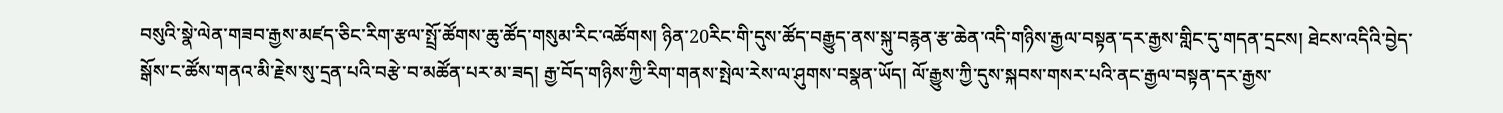བསུའི་སྣེ་ལེན་གཟབ་རྒྱས་མཛད་ཅིང་རིག་རྩལ་སྤྲོ་ཚོགས་ཆུ་ཚོད་གསུམ་རིང་འཚོགས། ཉིན་20རིང་གི་དུས་ཚོད་བརྒྱུད་ནས་སྐུ་བརྙན་རྩ་ཆེན་འདི་གཉིས་རྒྱལ་བསྟན་དར་རྒྱས་གླིང་དུ་གདན་དྲངས། ཐེངས་འདིའི་བྱེད་སྒོས་ང་ཚོས་གནའ་མི་རྗེས་སུ་དྲན་པའི་བརྩེ་བ་མཚོན་པར་མ་ཟད། རྒྱ་བོད་གཉིས་ཀྱི་རིག་གནས་སྤེལ་རེས་ལ་ཤུགས་བསྣན་ཡོད། ལོ་རྒྱུས་ཀྱི་དུས་སྐབས་གསར་པའི་ནང་རྒྱལ་བསྟན་དར་རྒྱས་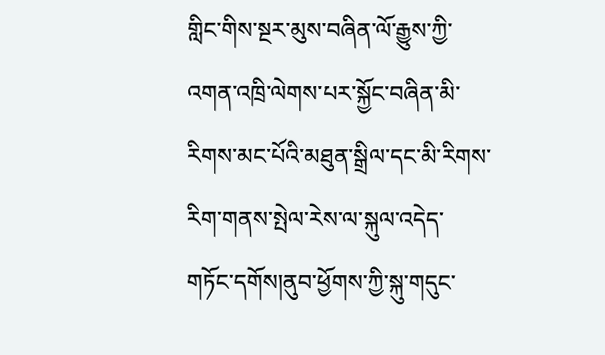གླིང་གིས་སྔར་མུས་བཞིན་ལོ་རྒྱུས་ཀྱི་འགན་འཁྲི་ལེགས་པར་སྐྱོང་བཞིན་མི་རིགས་མང་པོའི་མཐུན་སྒྲིལ་དང་མི་རིགས་རིག་གནས་སྤེལ་རེས་ལ་སྐུལ་འདེད་གཏོང་དགོས།ནུབ་ཕྱོགས་ཀྱི་སྐུ་གདུང་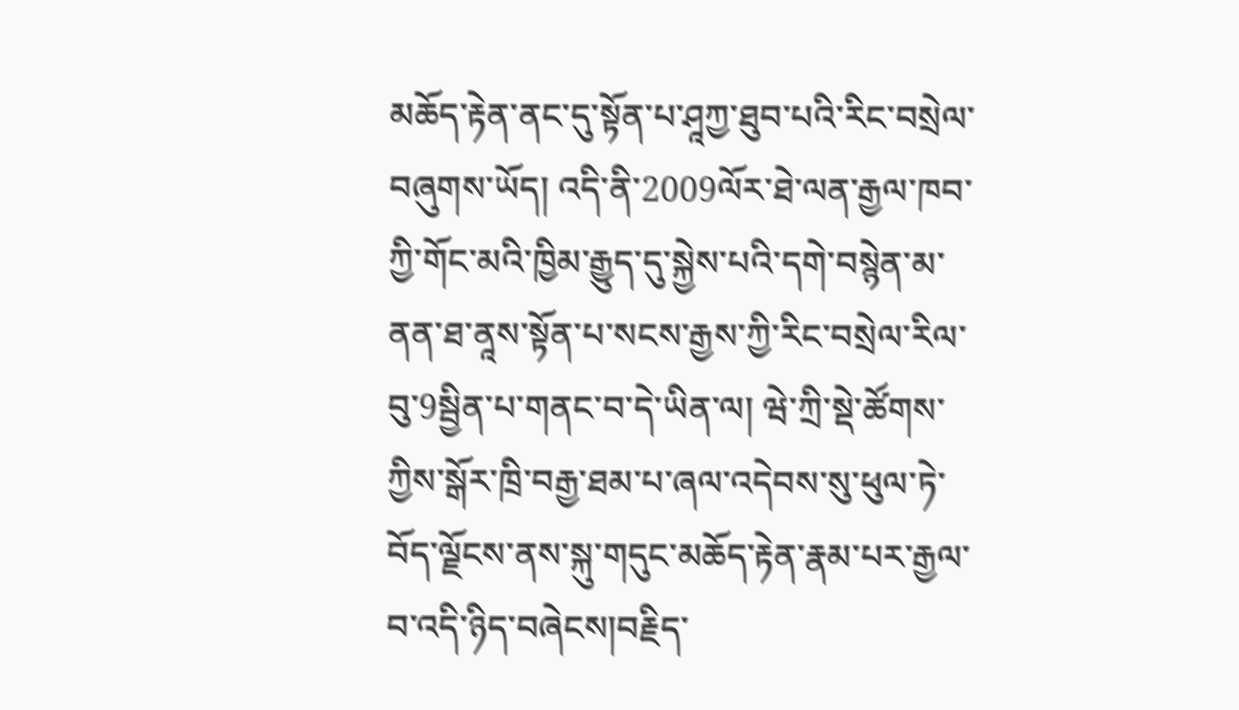མཆོད་རྟེན་ནང་དུ་སྟོན་པ་ཤཱཀྱ་ཐུབ་པའི་རིང་བསྲེལ་བཞུགས་ཡོད། འདི་ནི་2009ལོར་ཐེ་ལན་རྒྱལ་ཁབ་ཀྱི་གོང་མའི་ཁྱིམ་རྒྱུད་དུ་སྐྱེས་པའི་དགེ་བསྙེན་མ་ནན་ཐ་ནཱས་སྟོན་པ་སངས་རྒྱས་ཀྱི་རིང་བསྲེལ་རིལ་བུ་9སྦྱིན་པ་གནང་བ་དེ་ཡིན་ལ། ཝེ་ཀྲི་སྡེ་ཚོགས་ཀྱིས་སྒོར་ཁྲི་བརྒྱ་ཐམ་པ་ཞལ་འདེབས་སུ་ཕུལ་ཏེ་བོད་ལྗོངས་ནས་སྐུ་གདུང་མཆོད་རྟེན་རྣམ་པར་རྒྱལ་བ་འདི་ཉིད་བཞེངས།བརྗིད་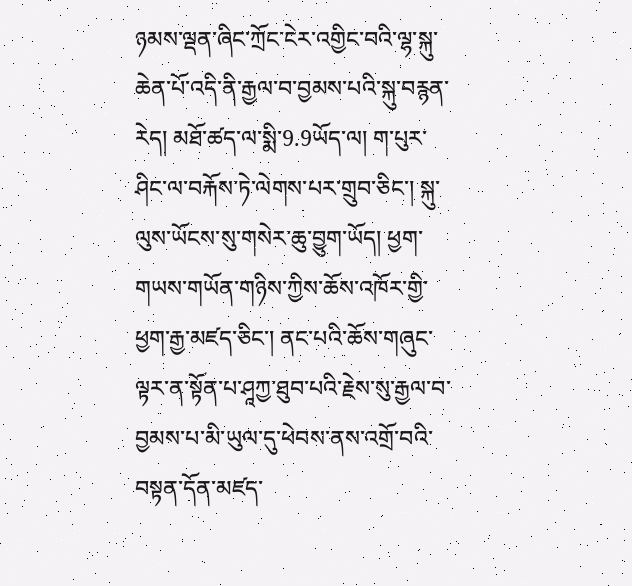ཉམས་ལྡན་ཞིང་ཀྲོང་ངེར་འགྱིང་བའི་ལྷ་སྐུ་ཆེན་པོ་འདི་ནི་རྒྱལ་བ་བྱམས་པའི་སྐུ་བརྙན་རེད། མཐོ་ཚད་ལ་སྨི་9.9ཡོད་ལ། ག་པུར་ཤིང་ལ་བརྐོས་ཏེ་ལེགས་པར་གྲུབ་ཅིང་། སྐུ་ལུས་ཡོངས་སུ་གསེར་ཆུ་བྱུག་ཡོད། ཕྱག་གཡས་གཡོན་གཉིས་ཀྱིས་ཆོས་འཁོར་གྱི་ཕྱག་རྒྱ་མཛད་ཅིང་། ནང་པའི་ཆོས་གཞུང་ལྟར་ན་སྟོན་པ་ཤཱཀྱ་ཐུབ་པའི་རྗེས་སུ་རྒྱལ་བ་བྱམས་པ་མི་ཡུལ་དུ་ཕེབས་ནས་འགྲོ་བའི་བསྟན་དོན་མཛད་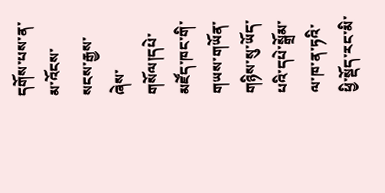དགོས་པས་ན་མ་འོངས་སངས་རྒྱས་ཞེས་གསོལ།དཔེ་མཛོད་ཁང་གི་གཡས་གཡོན་གཉིས་སུ་ཡོད་པའི་དཔེ་སྒྲོམ་ལ་ཁ་ན་ཏའི་ཕྱི་སྡོད་རང་མི་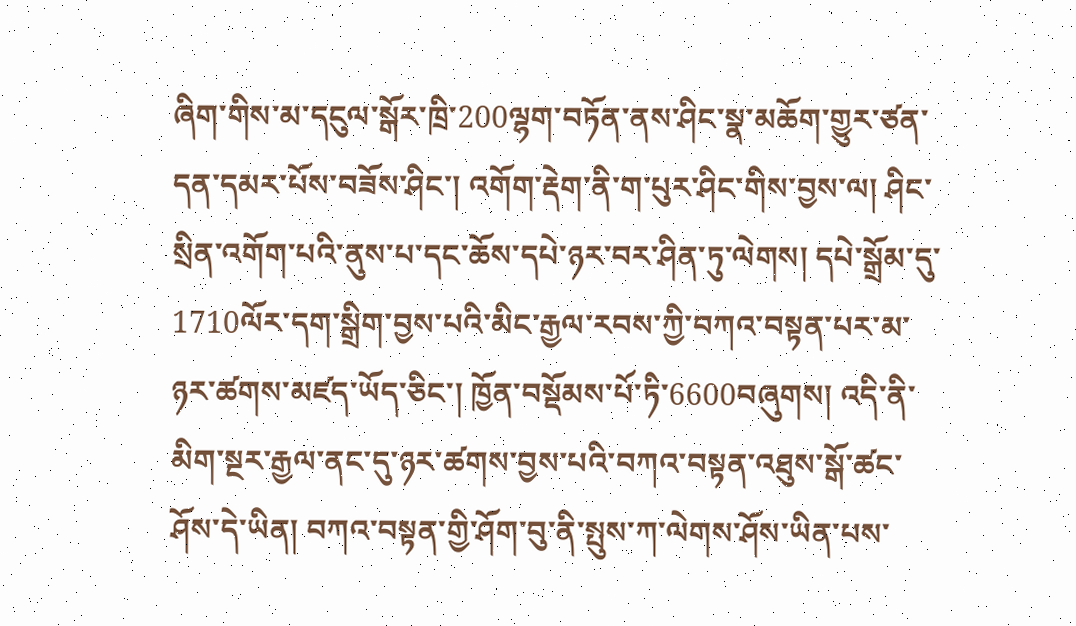ཞིག་གིས་མ་དངུལ་སྒོར་ཁྲི་200ལྷག་བཏོན་ནས་ཤིང་སྣ་མཆོག་གྱུར་ཙན་དན་དམར་པོས་བཟོས་ཤིང་། འགོག་རྡེག་ནི་ག་པུར་ཤིང་གིས་བྱས་ལ། ཤིང་སྲིན་འགོག་པའི་ནུས་པ་དང་ཆོས་དཔེ་ཉར་བར་ཤིན་ཏུ་ལེགས། དཔེ་སྒྲོམ་དུ་1710ལོར་དག་སྒྲིག་བྱས་པའི་མིང་རྒྱལ་རབས་ཀྱི་བཀའ་བསྟན་པར་མ་ཉར་ཚགས་མཛད་ཡོད་ཅིང་། ཁྱོན་བསྡོམས་པོ་ཏི་6600བཞུགས། འདི་ནི་མིག་སྔར་རྒྱལ་ནང་དུ་ཉར་ཚགས་བྱས་པའི་བཀའ་བསྟན་འཐུས་སྒོ་ཚང་ཤོས་དེ་ཡིན། བཀའ་བསྟན་གྱི་ཤོག་བུ་ནི་སྤུས་ཀ་ལེགས་ཤོས་ཡིན་པས་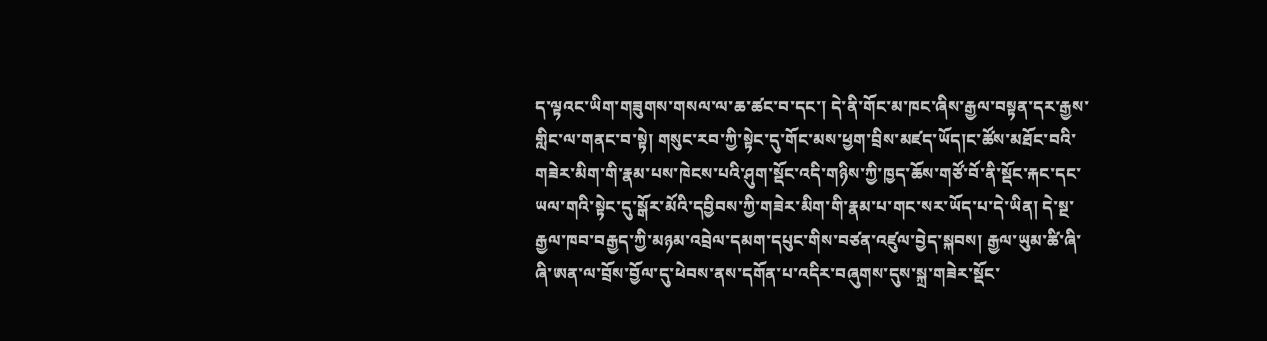ད་ལྟའང་ཡིག་གཟུགས་གསལ་ལ་ཆ་ཚང་བ་དང་། དེ་ནི་གོང་མ་ཁང་ཞིས་རྒྱལ་བསྟན་དར་རྒྱས་གླིང་ལ་གནང་བ་སྟེ། གསུང་རབ་ཀྱི་སྟེང་དུ་གོང་མས་ཕྱག་བྲིས་མཛད་ཡོད།ང་ཚོས་མཐོང་བའི་གཟེར་མིག་གི་རྣམ་པས་ཁེངས་པའི་ཤུག་སྡོང་འདི་གཉིས་ཀྱི་ཁྱད་ཆོས་གཙོ་བོ་ནི་སྡོང་རྐང་དང་ཡལ་གའི་སྟེང་དུ་སྒོར་མོའི་དབྱིབས་ཀྱི་གཟེར་མིག་གི་རྣམ་པ་གང་སར་ཡོད་པ་དེ་ཡིན། དེ་སྔ་རྒྱལ་ཁབ་བརྒྱད་ཀྱི་མཉམ་འབྲེལ་དམག་དཔུང་གིས་བཙན་འཛུལ་བྱེད་སྐབས། རྒྱལ་ཡུམ་ཚི་ཞི་ཞི་ཨན་ལ་བྲོས་བྱོལ་དུ་ཕེབས་ནས་དགོན་པ་འདིར་བཞུགས་དུས་སྐྲ་གཟེར་སྡོང་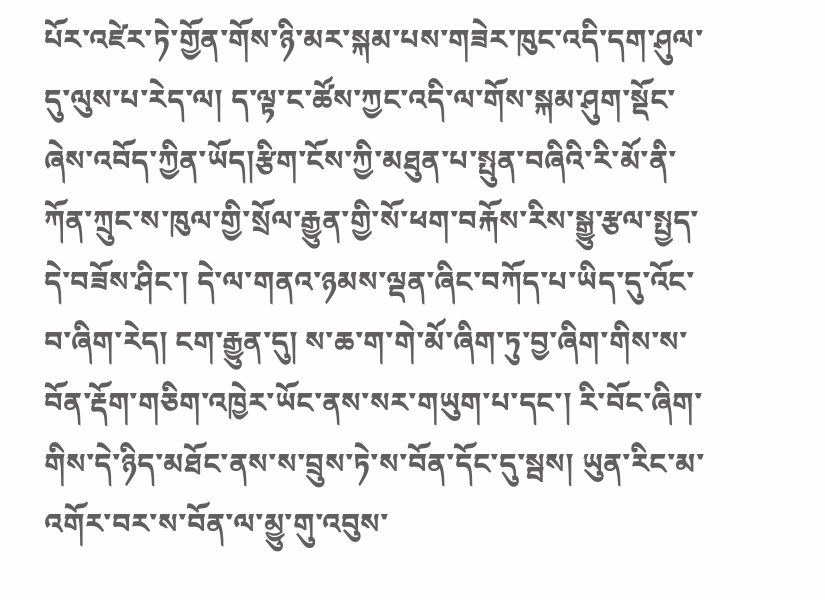པོར་འཛེར་ཏེ་གྱོན་གོས་ཉི་མར་སྐམ་པས་གཟེར་ཁུང་འདི་དག་ཤུལ་དུ་ལུས་པ་རེད་ལ། ད་ལྟ་ང་ཚོས་ཀྱང་འདི་ལ་གོས་སྐམ་ཤུག་སྡོང་ཞེས་འབོད་ཀྱིན་ཡོད།རྩིག་ངོས་ཀྱི་མཐུན་པ་སྤུན་བཞིའི་རི་མོ་ནི་ཀོན་ཀྲུང་ས་ཁུལ་གྱི་སྲོལ་རྒྱུན་གྱི་སོ་ཕག་བརྐོས་རིས་སྒྱུ་རྩལ་སྤྱད་དེ་བཟོས་ཤིང་། དེ་ལ་གནའ་ཉམས་ལྡན་ཞིང་བཀོད་པ་ཡིད་དུ་འོང་བ་ཞིག་རེད། ངག་རྒྱུན་དུ། ས་ཆ་ག་གེ་མོ་ཞིག་ཏུ་བྱ་ཞིག་གིས་ས་བོན་རྡོག་གཅིག་འཁྱེར་ཡོང་ནས་སར་གཡུག་པ་དང་། རི་བོང་ཞིག་གིས་དེ་ཉིད་མཐོང་ནས་ས་བྲུས་ཏེ་ས་བོན་དོང་དུ་སྦས། ཡུན་རིང་མ་འགོར་བར་ས་བོན་ལ་མྱུ་གུ་འབུས་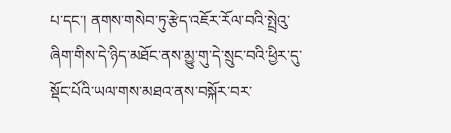པ་དང་། ནགས་གསེབ་ཏུ་རྩེད་འཇོར་རོལ་བའི་སྤྲེའུ་ཞིག་གིས་དེ་ཉིད་མཐོང་ནས་མྱུ་གུ་དེ་སྲུང་བའི་ཕྱིར་དུ་སྡོང་པོའི་ཡལ་གས་མཐའ་ནས་བསྐོར་བར་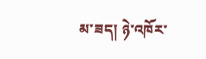མ་ཟད། ཉེ་འཁོར་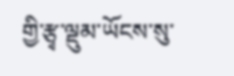གྱི་རྩྭ་ལྡུམ་ཡོངས་སུ་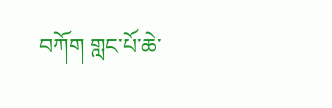བཀོག གླང་པོ་ཆེ་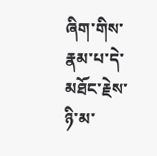ཞིག་གིས་རྣམ་པ་དེ་མཐོང་རྗེས་ཉི་མ་